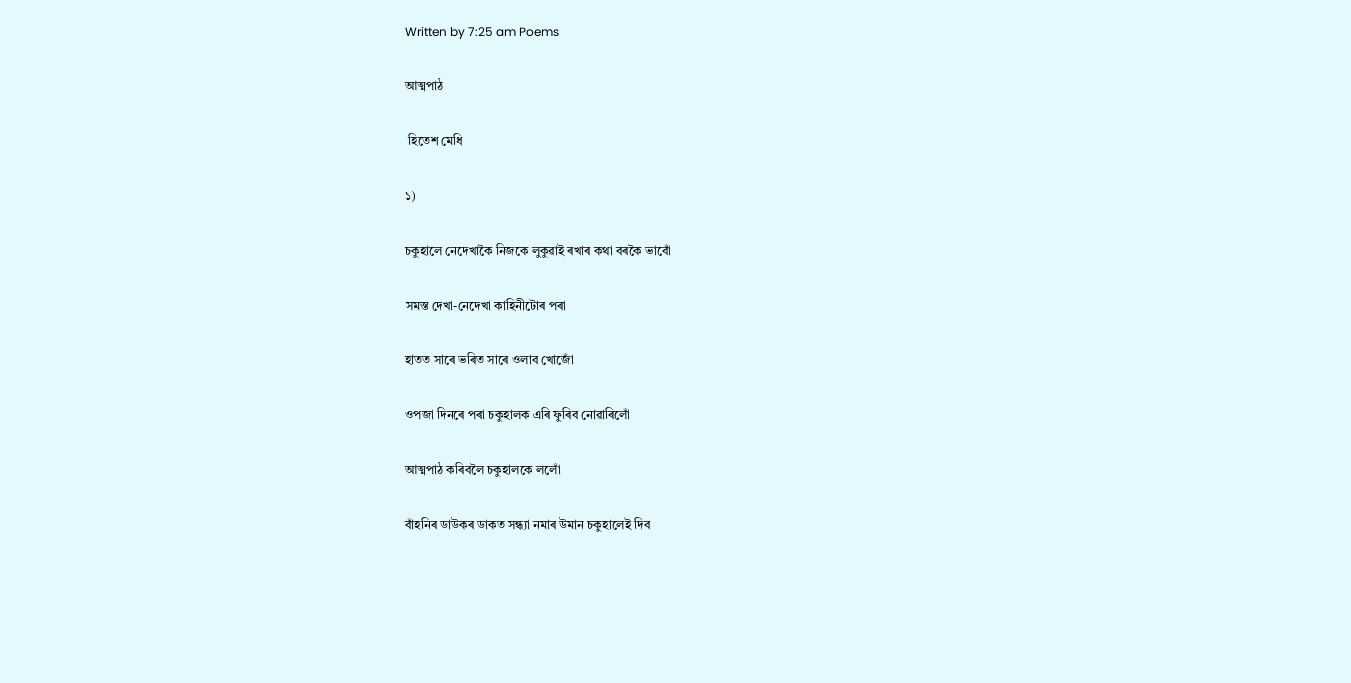Written by 7:25 am Poems

আত্মপাঠ

 হিতেশ মেধি

১)

চকুহালে নেদেখাকৈ নিজকে লুকুৱাই ৰখাৰ কথা বৰকৈ ভাবোঁ

সমস্ত দেখা-নেদেখা কাহিনীটোৰ পৰা

হাতত সাৰে ভৰিত সাৰে ওলাব খোজোঁ

ওপজা দিনৰে পৰা চকুহালক এৰি ফুৰিব নোৱাৰিলোঁ

আত্মপাঠ কৰিবলৈ চকুহালকে ললোঁ

বাঁহনিৰ ডাউকৰ ডাকত সন্ধ্যা নমাৰ উমান চকুহালেই দিব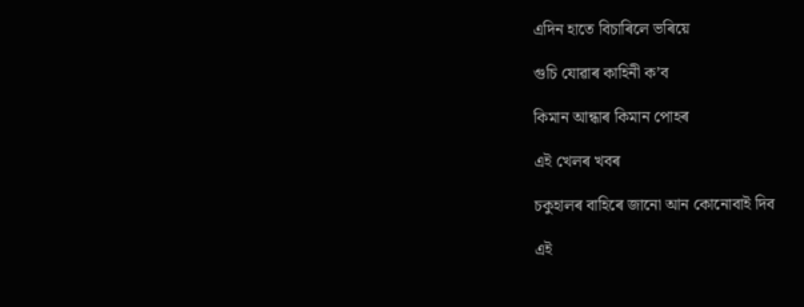এদিন হাতে বিচাৰিলে ভৰিয়ে

গুচি যোৱাৰ কাহিনী ক’ব

কিমান আন্ধাৰ কিমান পোহৰ

এই খেলৰ খবৰ

চকুহালৰ বাহিৰে জানো আন কোনোবাই দিব

এই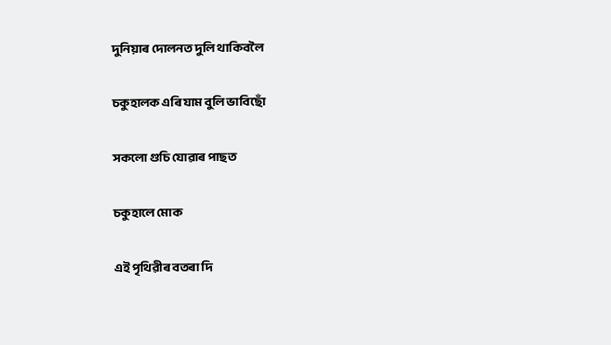দুনিয়াৰ দোলনত দুলি থাকিবলৈ

চকুহালক এৰি যাম বুলি ভাবিছোঁ

সকলো গুচি যোৱাৰ পাছত

চকুহালে মোক

এই পৃথিৱীৰ বতৰা দি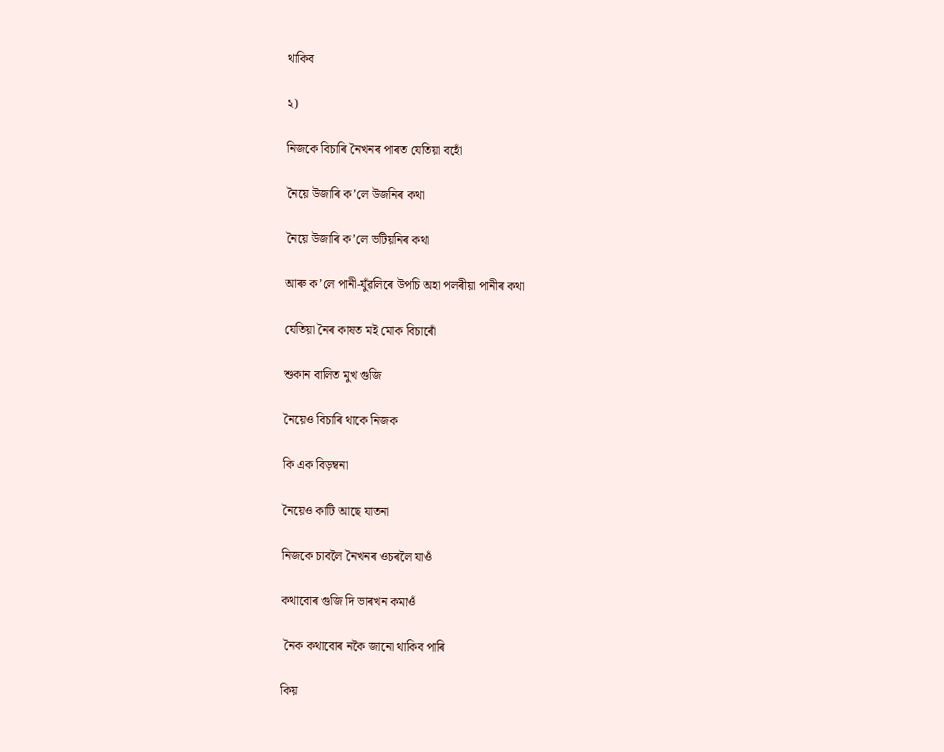থাকিব

২)

নিজকে বিচাৰি নৈখনৰ পাৰত যেতিয়া বহোঁ

নৈয়ে উজাৰি ক’লে উজনিৰ কথা

নৈয়ে উজাৰি ক’লে ভটিয়নিৰ কথা

আৰু ক’লে পানী-যুঁৱলিৰে উপচি অহা পলৰীয়া পানীৰ কথা

যেতিয়া নৈৰ কাষত মই মোক বিচাৰোঁ

শুকান বালিত মুখ গুজি

নৈয়েও বিচাৰি থাকে নিজক

কি এক বিড়ম্বনা

নৈয়েও কাটি আছে যাতনা

নিজকে চাবলৈ নৈখনৰ ওচৰলৈ যাওঁ

কথাবোৰ গুজি দি ভাৰখন কমাওঁ

 নৈক কথাবোৰ নকৈ জানো থাকিব পাৰি

কিয়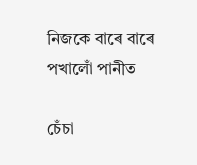নিজকে বাৰে বাৰে পখালোঁ পানীত

চেঁচা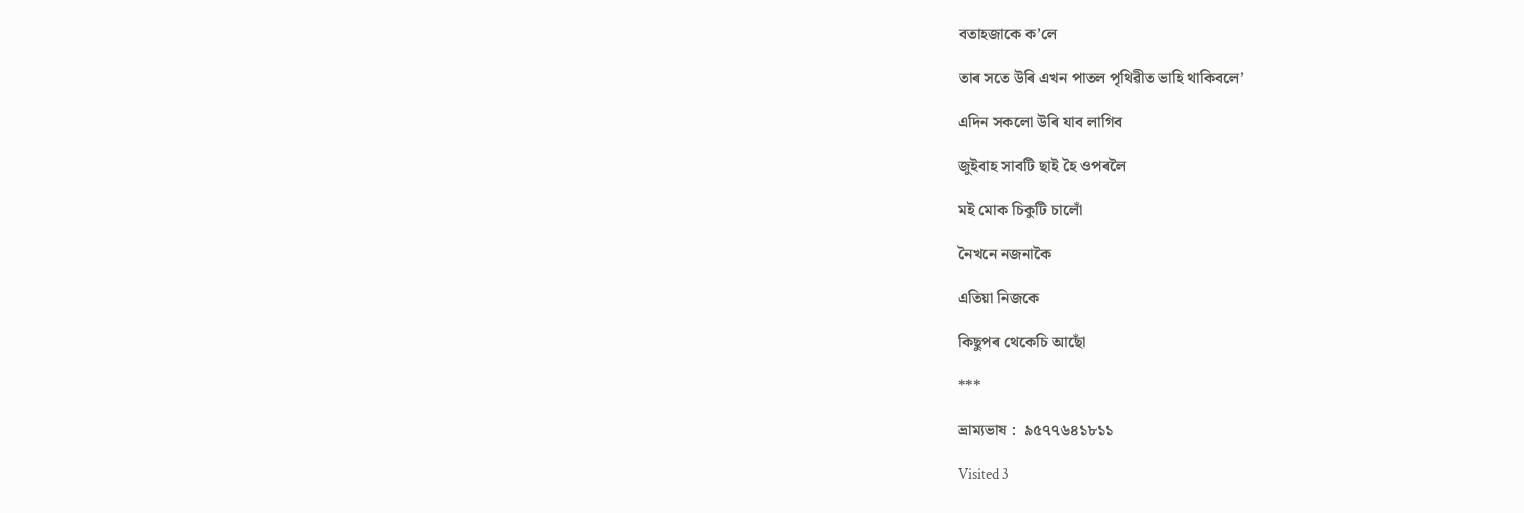বতাহজাকে ক’লে

তাৰ সতে উৰি এখন পাতল পৃথিৱীত ভাহি থাকিবলে’

এদিন সকলো উৰি যাব লাগিব

জুইবাহ সাবটি ছাই হৈ ওপৰলৈ

মই মোক চিকুটি চালোঁ

নৈখনে নজনাকৈ

এতিয়া নিজকে

কিছুপৰ থেকেচি আছোঁ

***

ভ্ৰাম্যভাষ :  ৯৫৭৭৬৪১৮১১

Visited 3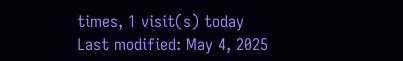times, 1 visit(s) today
Last modified: May 4, 2025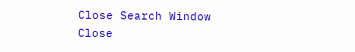Close Search Window
Close